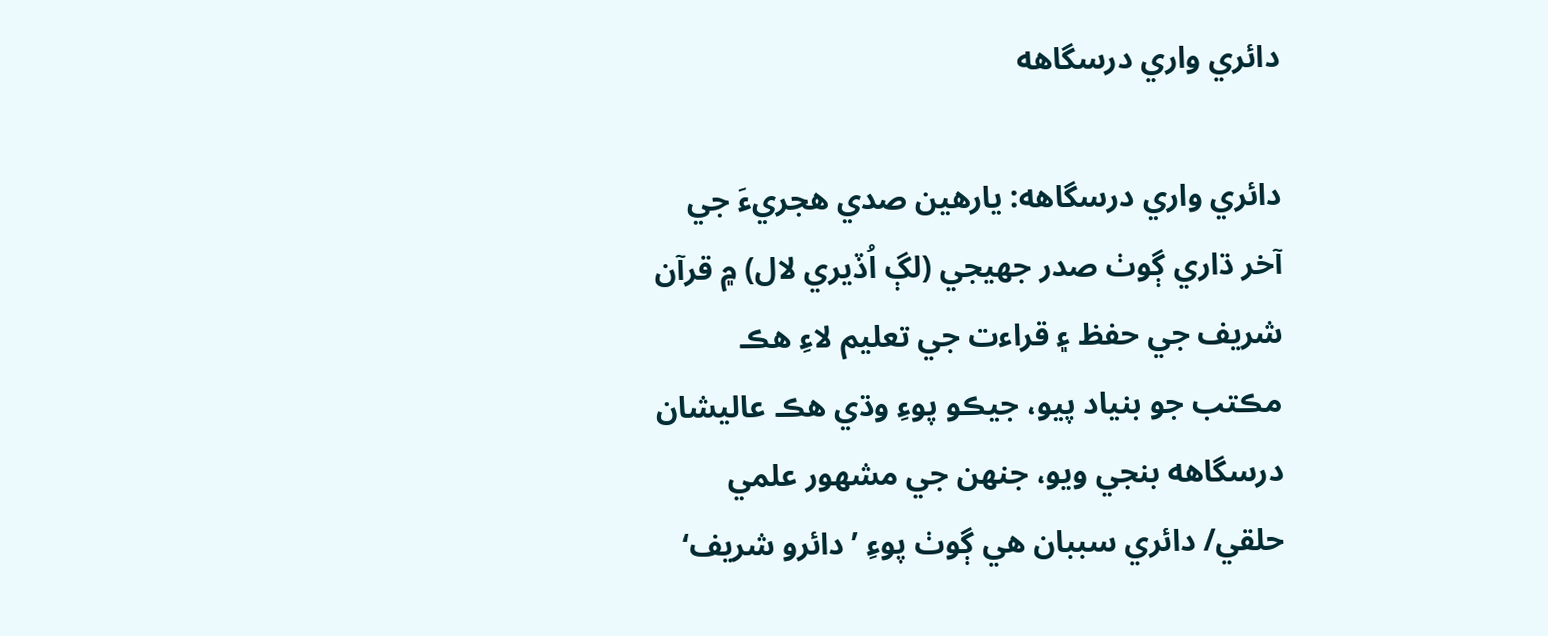دائري واري درسگاهه

دائري واري درسگاهه: يارهين صدي هجريءَ جي آخر ڌاري ڳوٺ صدر جهيجي (لڳ اُڏيري لال) ۾ قرآن شريف جي حفظ ۽ قراءت جي تعليم لاءِ هڪ مڪتب جو بنياد پيو، جيڪو پوءِ وڌي هڪ عاليشان درسگاهه بنجي ويو، جنهن جي مشهور علمي حلقي/ دائري سببان هي ڳوٺ پوءِ ’دائرو شريف‘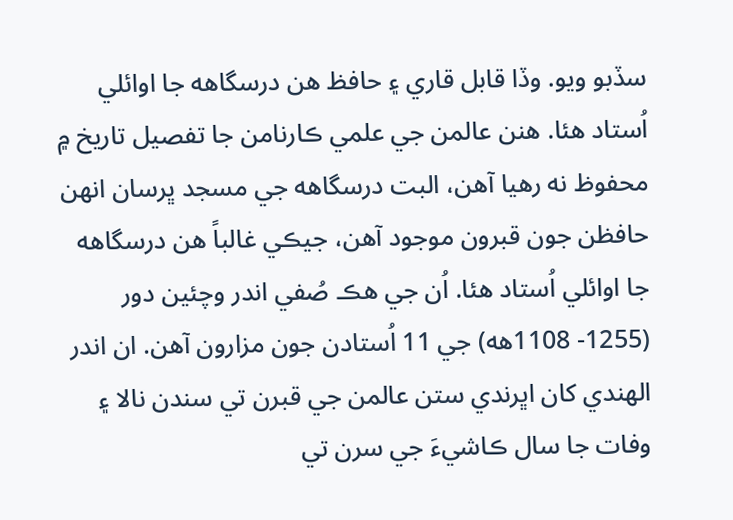سڏبو ويو. وڏا قابل قاري ۽ حافظ هن درسگاهه جا اوائلي اُستاد هئا. هنن عالمن جي علمي ڪارنامن جا تفصيل تاريخ ۾ محفوظ نه رهيا آهن، البت درسگاهه جي مسجد ڀرسان انهن حافظن جون قبرون موجود آهن، جيڪي غالباً هن درسگاهه جا اوائلي اُستاد هئا. اُن جي هڪ صُفي اندر وچئين دور (1255- 1108هه) جي 11 اُستادن جون مزارون آهن. ان اندر الهندي کان اڀرندي ستن عالمن جي قبرن تي سندن نالا ۽ وفات جا سال ڪاشيءَ جي سرن تي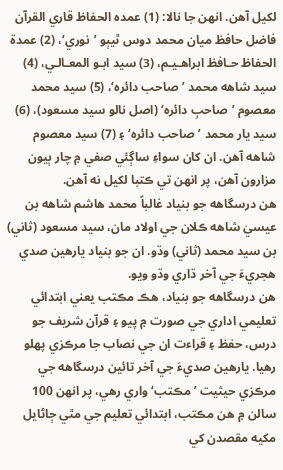لکيل آهن. انهن جا نالا: (1) عمده الحفاظ قاري القرآن فاضل حافظ ميان محمد دوس ٿيٻو ’نوري‘، (2) عمدة الحفاظ حـافظ ابراهـيـم، (3) سيد ابـو المعـالـي، (4) سيد شاهه محمد ’صاحب دائره‘، (5) سيد محمد معصوم ’صاحبِ دائره‘ (اصل نالو سيد مسعود)، (6) سيد يار محمد ’صاحب دائره‘ ۽ (7) سيد معصوم شاهه آهن. ان کان سواءِ ساڳئي صفي ۾ چار ٻيون مزارون آهن، پر انهن تي ڪتبا لکيل نه آهن.
هن درسگاهه جو بنياد غالباً محمد هاشم شاهه بن عيسيٰ شاهه ڪلان جي اولاد مان، سيد مسعود (ثاني) بن سيد محمد (ثاني) وڌو. ان جو بنياد يارهين صدي هجريءَ جي آخر ڌاري وڌو ويو.
هن درسگاهه جو بنياد، هڪ مڪتب يعني ابتدائي تعليمي اداري جي صورت ۾ پيو ۽ قرآن شريف جو درس، حفظ ۽ قراءت ان جي نصاب جا مرڪزي پهلو رهيا. يارهين صديءَ جي آخر تائين درسگاهه جي مرڪزي حيثيت ’مڪتب‘ واري رهي، پر انهن 100 سالن ۾ هن مڪتب، ابتدائي تعليم جي مٿي ڄاڻايل مکيه مقصدن کي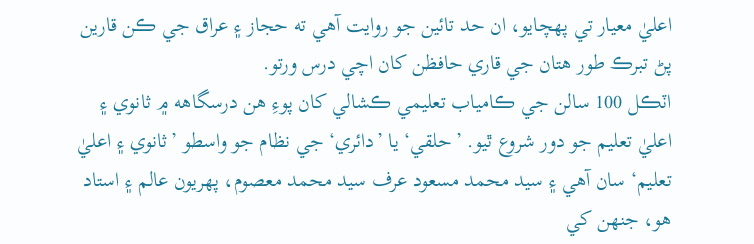اعليٰ معيار تي پهچايو، ان حد تائين جو روايت آهي ته حجاز ۽ عراق جي ڪن قارين پڻ تبرڪ طور هتان جي قاري حافظن کان اچي درس ورتو.
اٽڪل 100 سالن جي ڪامياب تعليمي ڪشالي کان پوءِ هن درسگاهه ۾ ثانوي ۽ اعليٰ تعليم جو دور شروع ٿيو. ’حلقي‘ يا ’دائري‘ جي نظام جو واسطو ’ثانوي ۽ اعليٰ تعليم‘ سان آهي ۽ سيد محمد مسعود عرف سيد محمد معصوم، پهريون عالم ۽ استاد هو، جنهن کي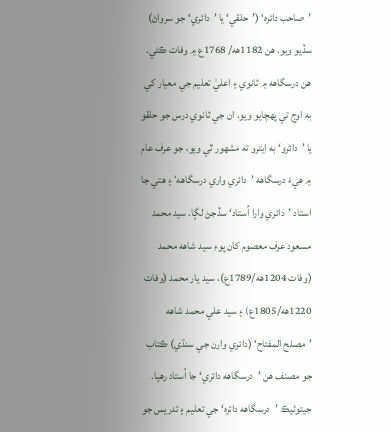’صاحب دائره‘ (’حلقي‘ يا ’دائري‘ جو سرواڻ) سڏيو ويو. هن 1182هه/ 1768ع ۾ وفات ڪئي.
هن درسگاهه ۾ ثانوي ۽ اعليٰ تعليم جي معيار کي به اوج تي پهچايو ويو. ان جي ثانوي درس جو حلقو يا ’دائرو‘ به ايترو ته مشهور ٿي ويو، جو عرف عام ۾ هيءَ درسگاهه ’دائري واري درسگاهه‘ ۽ هتي جا استاد ’دائري وارا اُستاد‘ سڏجڻ لڳا. سيد محمد مسعود عرف معصوم کان پوءِ سيد شاهه محمد (وفات 1204هه/1789ع)، سيد يار محمد (وفات 1220هه/1805ع) ۽ سيد علي محمد شاهه ’مصلح المفتاح‘ (دائري وارن جي سنڌي) ڪتاب جو مصنف هن ’درسگاهه دائري‘ جا اُستاد رهيا.
جيتوڻيڪ ’درسگاهه دائره‘ جي تعليم ۽ تدريس جو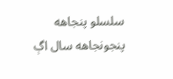سلسلو پنجاهه پنجونجاهه سال اڳ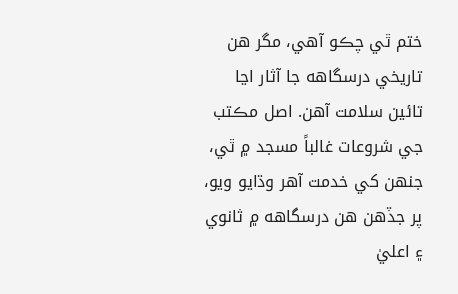ختم ٿي چڪو آهي، مگر هن تاريخي درسگاهه جا آثار اڃا تائين سلامت آهن. اصل مڪتب جي شروعات غالباً مسجد ۾ ٿي، جنهن کي خدمت آهر وڌايو ويو، پر جڏهن هن درسگاهه ۾ ثانوي ۽ اعليٰ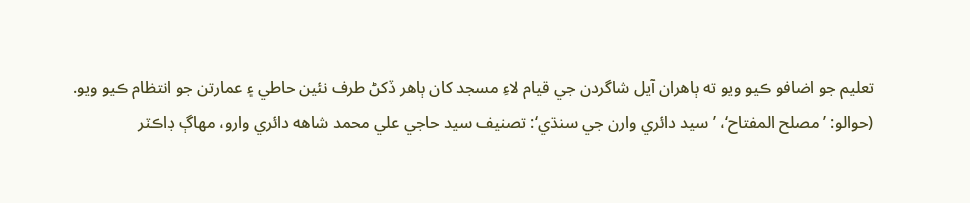تعليم جو اضافو ڪيو ويو ته ٻاهران آيل شاگردن جي قيام لاءِ مسجد کان ٻاهر ڏکڻ طرف نئين حاطي ۽ عمارتن جو انتظام ڪيو ويو.
(حوالو: ’مصلح المفتاح‘، ’سيد دائري وارن جي سنڌي‘: تصنيف سيد حاجي علي محمد شاهه دائري وارو، مهاڳ ڊاڪٽر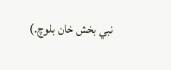نبي بخش خان بلوچ.)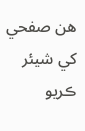هن صفحي کي شيئر ڪريو